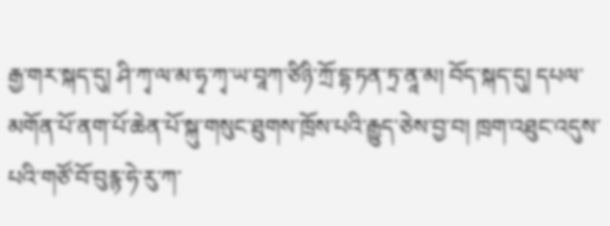རྒྱ་གར་སྐད་དུ། ཤི་ཀྭ་ལ་མ་ཧྭ་ཀྭ་ཡ་བཱཀ་ཙིཉི་ཀྲོ་དྷ་ཏན་ཏྲ་ནཱ་མ། བོད་སྐད་དུ། དཔལ་མགོན་པོ་ནག་པོ་ཆེན་པོ་སྐུ་གསུང་ཐུགས་ཁྲོས་པའི་རྒྱུད་ཅེས་བྱ་བ། ཁྲག་འཐུང་འདུས་པའི་གཙོ་བོ་བུརྙ་ཧེ་རུ་ཀ་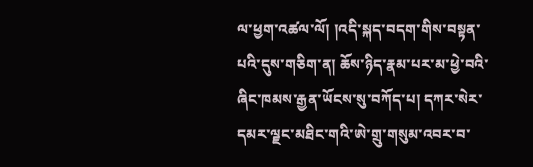ལ་ཕྱག་འཚལ་ལོ། །འདི་སྐད་བདག་གིས་བསྟན་པའི་དུས་གཅིག་ན། ཆོས་ཉིད་རྣམ་པར་མ་ཕྱེ་བའི་ཞིང་ཁམས་རྒྱན་ཡོངས་སུ་བཀོད་པ། དཀར་སེར་དམར་ལྗང་མཐིང་གའི་ཨེ་གྲུ་གསུམ་འབར་བ་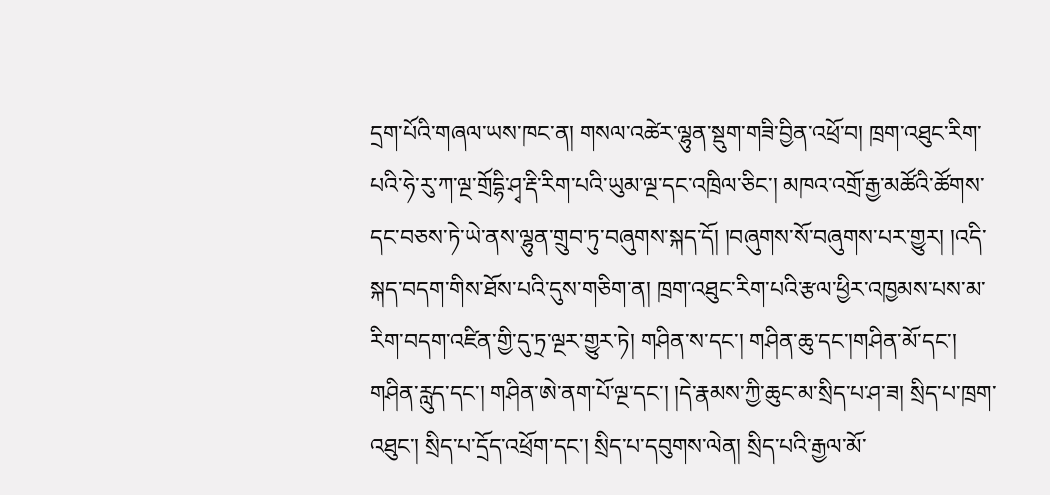དྲག་པོའི་གཞལ་ཡས་ཁང་ན། གསལ་འཚེར་ལྷུན་སྡུག་གཟི་བྱིན་འཕྲོ་བ། ཁྲག་འཐུང་རིག་པའི་ཧེ་རུ་ཀ་ལྔ་གྲོདྷི་ཤྭ་རྡི་རིག་པའི་ཡུམ་ལྔ་དང་འཁྲིལ་ཅིང་། མཁའ་འགྲོ་རྒྱ་མཚོའི་ཚོགས་དང་བཅས་ཏེ་ཡེ་ནས་ལྷུན་གྲུབ་ཏུ་བཞུགས་སྐད་དོ། །བཞུགས་སོ་བཞུགས་པར་གྱུར། །འདི་སྐད་བདག་གིས་ཐོས་པའི་དུས་གཅིག་ན། ཁྲག་འཐུང་རིག་པའི་རྩལ་ཕྱིར་འཁྱམས་པས་མ་རིག་བདག་འཛིན་གྱི་དུ་ཏྲ་ལྔར་གྱུར་ཏེ། གཤིན་ས་དང་། གཤིན་ཆུ་དང་།གཤིན་མོ་དང་། གཤིན་རླུད་དང་། གཤིན་ཨེ་ནག་པོ་ལྔ་དང་། །དེ་རྣམས་ཀྱི་ཆུང་མ་སྲིད་པ་ཤ་ཟ། སྲིད་པ་ཁྲག་འཐུང་། སྲིད་པ་དྲོད་འཕྲོག་དང་། སྲིད་པ་དབུགས་ལེན། སྲིད་པའི་རྒྱལ་མོ་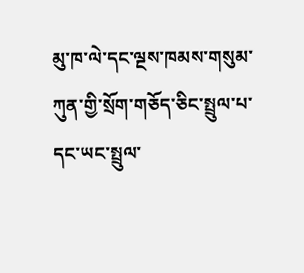མུ་ཁ་ལེ་དང་ལྔས་ཁམས་གསུམ་ཀུན་གྱི་སྲོག་གཅོད་ཅིང་སྤྲུལ་པ་དང་ཡང་སྤྲུལ་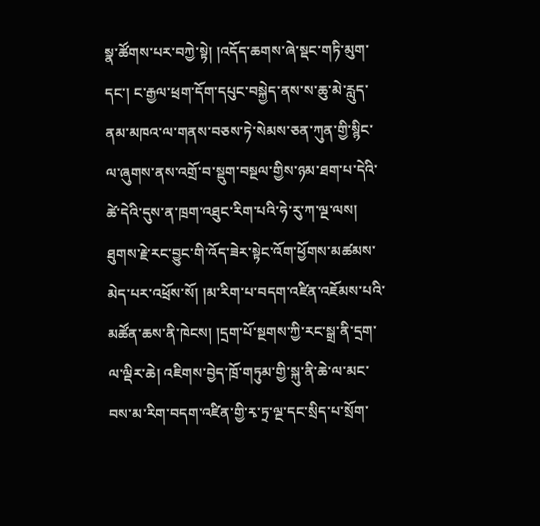སྣ་ཚོགས་པར་བཀྱེ་སྟེ། །འདོད་ཆགས་ཞེ་སྡང་གཏི་མུག་དང་། ང་རྒྱལ་ཕྲག་དོག་དཔུང་བསྐྱེད་ནས་ས་ཆུ་མེ་རླུད་ནམ་མཁའ་ལ་གནས་བཅས་ཏེ་སེམས་ཅན་ཀུན་གྱི་སྙིང་ལ་ཞུགས་ནས་འགྲོ་བ་སྡུག་བསྔལ་གྱིས་ཉམ་ཐག་པ་དེའི་ཚེ་དེའི་དུས་ན་ཁྲག་འཐུང་རིག་པའི་ཧེ་རུ་ཀ་ལྔ་ལས། ཐུགས་རྗེ་རང་བྱུང་གི་འོད་ཟེར་སྟེང་འོག་ཕྱོགས་མཚམས་མེད་པར་འཕྲོས་སོ། །མ་རིག་པ་བདག་འཛིན་འཇོམས་པའི་མཚོན་ཆས་ནི་ཁེངས། །དྲག་པོ་སྔགས་ཀྱི་རང་སྒྲ་ནི་དྲག་ལ་ལྡིར་ཆེ། འཇིགས་བྱེད་ཁྲོ་གཏུམ་གྱི་སྐུ་ནི་ཆེ་ལ་མང་བས་མ་རིག་བདག་འཛིན་གྱི་རྭ་ཏྲ་ལྔ་དང་སྲིད་པ་སྲོག་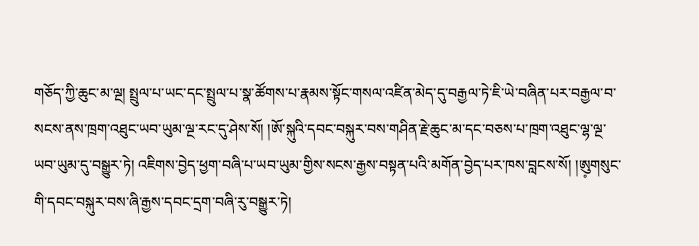གཅོད་ཀྱི་ཆུང་མ་ལྔ། སྤྲུལ་པ་ཡང་དང་སྤྲུལ་པ་སྣ་ཚོགས་པ་རྣམས་སྟོང་གསལ་འཛིན་མེད་དུ་བརྒྱལ་ཏེ་ཇི་ཡེ་བཞིན་པར་བརྒྱལ་བ་སངས་ནས་ཁྲག་འཐུང་ཡབ་ཡུམ་ལྔ་རང་དུ་ཤེས་སོ། །ཨོ་སྐུའི་དབང་བསྐུར་བས་གཤིན་རྗེ་ཆུང་མ་དང་བཅས་པ་ཁྲག་འཐུང་ལྷ་ལྔ་ཡབ་ཡུམ་དུ་བསྒྱུར་ཏེ། འཇིགས་བྱེད་ཕྱག་བཞི་པ་ཡབ་ཡུམ་གྱིས་སངས་རྒྱས་བསྟན་པའི་མགོན་བྱེད་པར་ཁས་བླངས་སོ། །ཨུ༷གསུང་གི་དབང་བསྐུར་བས་ཞི་རྒྱས་དབང་དྲག་བཞི་རུ་བསྒྱུར་ཏེ།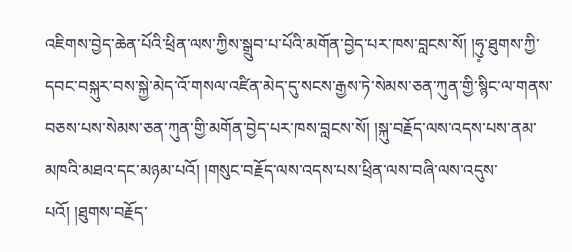འཇིགས་བྱེད་ཆེན་པོའི་ཕྲིན་ལས་ཀྱིས་སྒྲུབ་པ་པོའི་མགོན་བྱེད་པར་ཁས་བླངས་སོ། །ཧུ༷་ཐུགས་ཀྱི་དབང་བསྐུར་བས་སྐྱེ་མེད་འོ་གསལ་འཛིན་མེད་དུ་སངས་རྒྱས་ཏེ་སེམས་ཅན་ཀུན་གྱི་སྙིང་ལ་གནས་བཅས་པས་སེམས་ཅན་ཀུན་གྱི་མགོན་བྱེད་པར་ཁས་བླངས་སོ། །སྐུ་བརྗོད་ལས་འདས་པས་ནམ་མཁའི་མཐའ་དང་མཉམ་པའོ། །གསུང་བརྗོད་ལས་འདས་པས་ཕྲིན་ལས་བཞི་ལས་འདུས་པའོ། །ཐུགས་བརྗོད་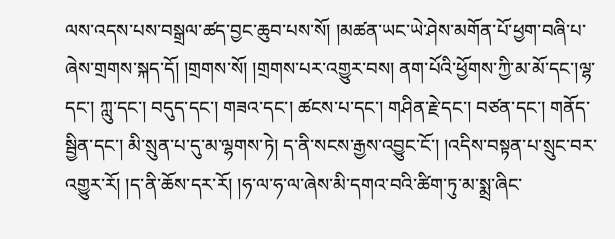ལས་འདས་པས་བསྒྲལ་ཚད་བྱང་ཆུབ་པས་སོ། །མཚན་ཡང་ཡེ་ཤེས་མགོན་པོ་ཕྱག་བཞི་པ་ཞེས་གྲགས་སྐད་དོ། །གྲགས་སོ། །གྲགས་པར་འགྱུར་བས། ནག་པོའི་ཕྱོགས་ཀྱི་མ་མོ་དང་།ལྷ་དང་། ཀླུ་དང་། བདུད་དང་། གཟའ་དང་། ཚངས་པ་དང་། གཤིན་རྗེ་དང་། བཙན་དང་། གནོད་སྦྱིན་དང་། མི་སྲུན་པ་དུ་མ་ལྷགས་ཏེ། ད་ནི་སངས་རྒྱས་འབྱུང་ངོ་། །འདིས་བསྟན་པ་སྲུང་བར་འགྱུར་རོ། །ད་ནི་ཆོས་དར་རོ། །ཧ་ལ་ཧ་ལ་ཞེས་མི་དགའ་བའི་ཚིག་ཏུ་མ་སྨྲ་ཞིང་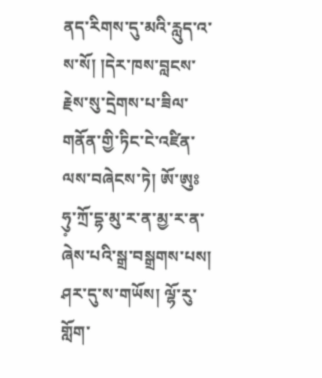ནད་རིགས་དུ་མའི་རླུད་འ་ས་སོ། །དེར་ཁས་བླངས་རྗེས་སུ་དྲེགས་པ་ཟིལ་གནོན་གྱི་ཏིང་ངེ་འཛིན་ལས་བཞེངས་ཏེ། ཨོ་ཨུཿཧུ༷་ཀྲོ་དྷ་མུ་ར་ན་མྱ་ར་ན་ཞེས་པའི་སྒྲ་བསྒྲགས་པས། ཤར་དུ་ས་གཡོས། ལྷོ་རུ་གློག་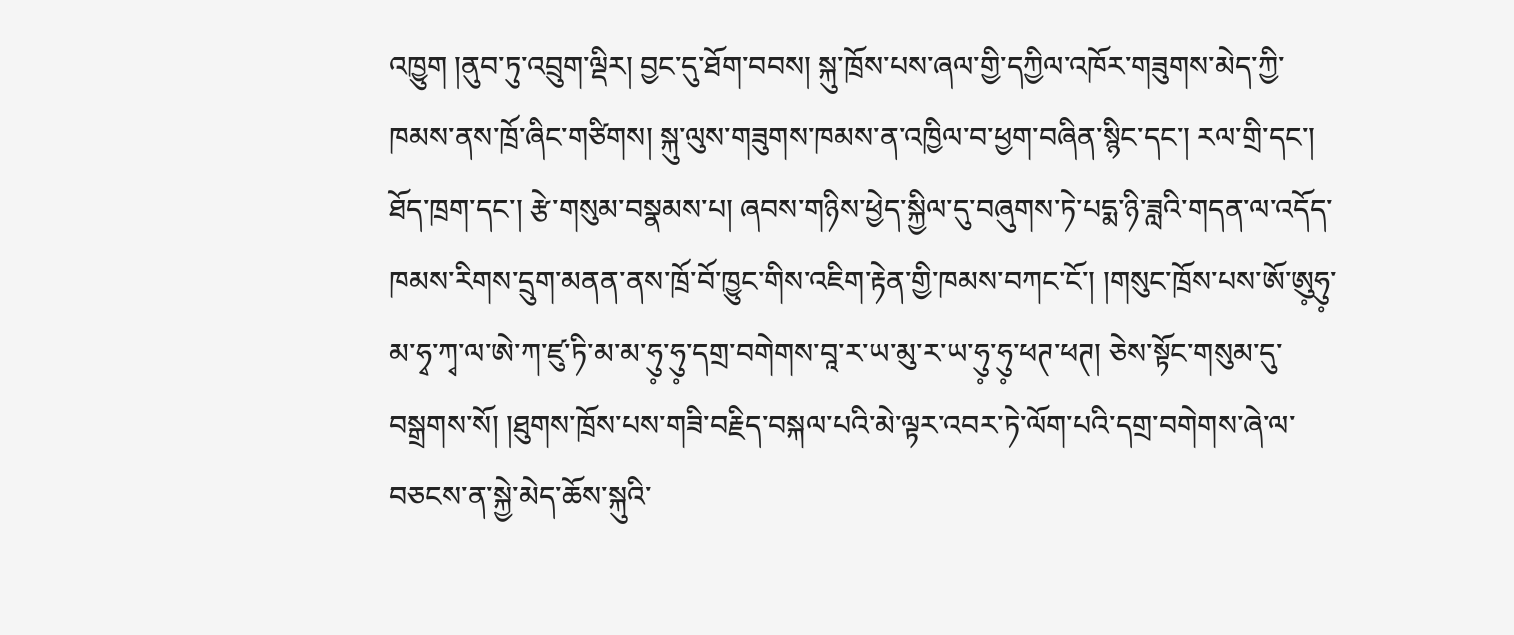འཁྱུག །ནུབ་ཏུ་འབྲུག་ལྡིར། བྱང་དུ་ཐོག་བབས། སྐུ་ཁྲོས་པས་ཞལ་གྱི་དཀྱིལ་འཁོར་གཟུགས་མེད་ཀྱི་ཁམས་ནས་ཁྲོ་ཞིང་གཙིགས། སྐུ་ལུས་གཟུགས་ཁམས་ན་འཁྱིལ་བ་ཕྱག་བཞིན་སྙིང་དང་། རལ་གྲི་དང་། ཐོད་ཁྲག་དང་། རྩེ་གསུམ་བསྣམས་པ། ཞབས་གཉིས་ཕྱེད་སྐྱིལ་དུ་བཞུགས་ཏེ་པདྨ་ཉི་ཟླའི་གདན་ལ་འདོད་ཁམས་རིགས་དྲུག་མནན་ནས་ཁྲོ་བོ་ཁྱུང་གིས་འཇིག་རྟེན་གྱི་ཁམས་བཀང་ངོ་། །གསུང་ཁྲོས་པས་ཨོ་ཨུ༷ཧུ༷་མ་ཧྭ་ཀྭ་ལ་ཨེ་ཀ་ཛུ་ཏི་མ་མ་ཧུ༷་ཧུ༷་དགྲ་བགེགས་བཱ་ར་ཡ་མུ་ར་ཡ་ཧུ༷་ཧུ༷་ཕཊ་ཕཊ། ཅེས་སྟོང་གསུམ་དུ་བསྒྲགས་སོ། །ཐུགས་ཁྲོས་པས་གཟི་བརྗིད་བསྐལ་པའི་མེ་ལྟར་འབར་ཏེ་ལོག་པའི་དགྲ་བགེགས་ཞེ་ལ་བཅངས་ན་སྐྱེ་མེད་ཆོས་སྐུའི་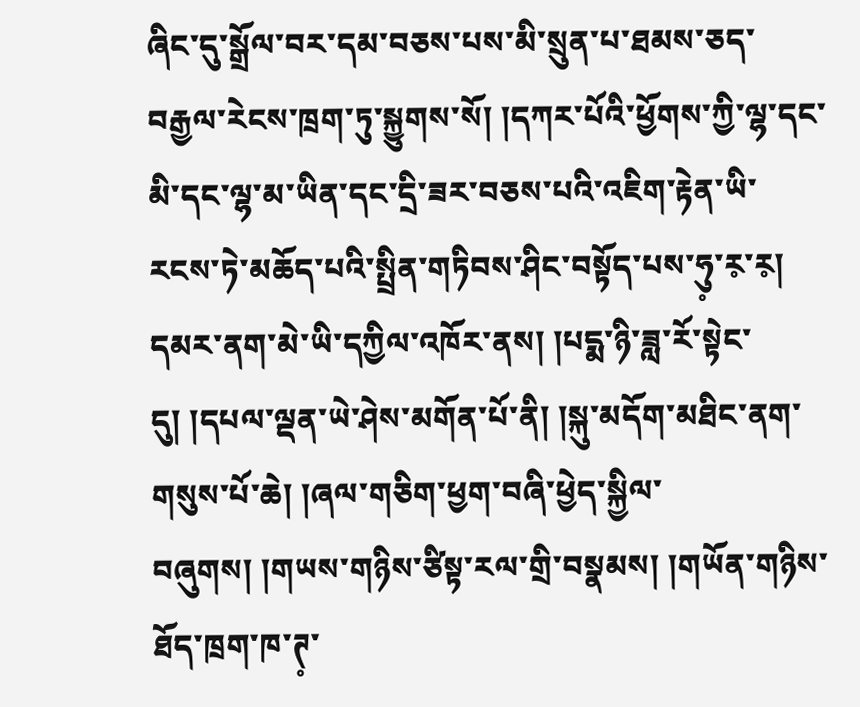ཞིང་དུ་སྒྲོལ་བར་དམ་བཅས་པས་མི་སྲུན་པ་ཐམས་ཅད་བརྒྱལ་རེངས་ཁྲག་ཏུ་སྐྱུགས་སོ། །དཀར་པོའི་ཕྱོགས་ཀྱི་ལྷ་དང་མི་དང་ལྷ་མ་ཡིན་དང་དྲི་ཟར་བཅས་པའི་འཇིག་རྟེན་ཡི་རངས་ཏེ་མཆོད་པའི་སྤྲིན་གཏིབས་ཤིང་བསྟོད་པས་ཧུ༷་ར༷་ར༷། དམར་ནག་མེ་ཡི་དཀྱིལ་འཁོར་ནས། །པདྨ་ཉི་ཟླ་རོ་སྟེང་དུ། །དཔལ་ལྡན་ཡེ་ཤེས་མགོན་པོ་ནི། །སྐུ་མདོག་མཐིང་ནག་གསུས་པོ་ཆེ། །ཞལ་གཅིག་ཕྱག་བཞི་ཕྱེད་སྐྱིལ་བཞུགས། །གཡས་གཉིས་ཙིསྟ་རལ་གྲི་བསྣམས། །གཡོན་གཉིས་ཐོད་ཁྲག་ཁ་ཊ༷་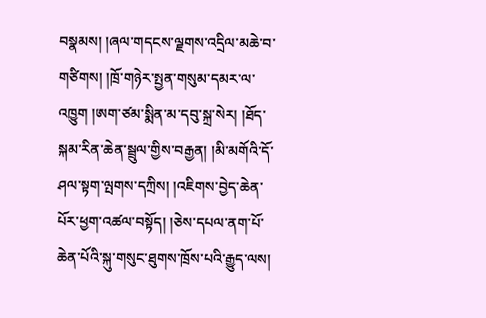བསྣམས། །ཞལ་གདངས་ལྗགས་འདྲིལ་མཆེ་བ་གཙིགས། །ཁྲོ་གཉེར་སྤྱན་གསུམ་དམར་ལ་འཁྱུག །ཨག་ཙམ་སྨིན་མ་དབུ་སྐྲ་སེར། །ཐོད་སྐམ་རིན་ཆེན་སྦྲུལ་གྱིས་བརྒྱན། །མི་མགོའི་དོ་ཤལ་སྟག་ལྤགས་དཀྲིས། །འཇིགས་བྱེད་ཆེན་པོར་ཕྱག་འཚལ་བསྟོད། །ཅེས་དཔལ་ནག་པོ་ཆེན་པོའི་སྐུ་གསུང་ཐུགས་ཁྲོས་པའི་རྒྱུད་ལས།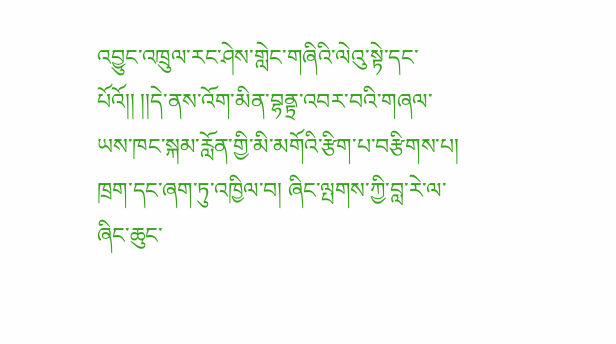འབྱུང་འཁྲུལ་རང་ཤེས་གླེང་གཞིའི་ལེའུ་སྟེ་དང་པོའོ།། །།དེ་ནས་འོག་མིན་བྷནྟྲ་འབར་བའི་གཞལ་ཡས་ཁང་སྐམ་རློན་གྱི་མི་མགོའི་རྩིག་པ་བརྩིགས་པ། ཁྲག་དང་ཞག་ཏུ་འཁྱིལ་བ། ཞིང་ལྤགས་ཀྱི་བླ་རེ་ལ་ཞིང་ཆུང་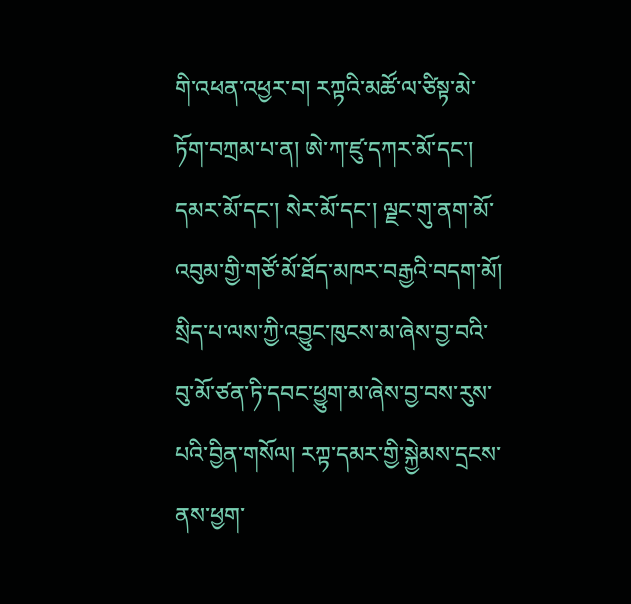གི་འཕན་འཕྱར་བ། རཀྟའི་མཚོ་ལ་ཙིསྟ་མེ་ཏོག་བཀྲམ་པ་ན། ཨེ་ཀ་ཛུ་དཀར་མོ་དང་། དམར་མོ་དང་། སེར་མོ་དང་། ལྗང་གུ་ནག་མོ་འབུམ་གྱི་གཙོ་མོ་ཐོད་མཁར་བརྒྱའི་བདག་མོ། སྲིད་པ་ལས་ཀྱི་འབྱུང་ཁུངས་མ་ཞེས་བྱ་བའི་བུ་མོ་ཙན་ཏི་དབང་ཕྱུག་མ་ཞེས་བྱ་བས་རུས་པའི་བྱིན་གསོལ། རཀྟ་དམར་གྱི་སྐྱེམས་དྲངས་ནས་ཕྱག་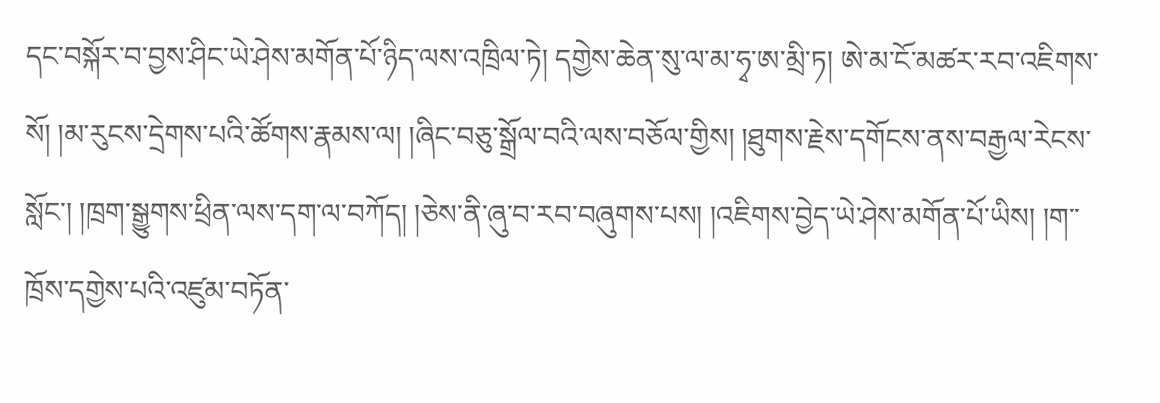དང་བསྐོར་བ་བྱས་ཤིང་ཡེ་ཤེས་མགོན་པོ་ཉིད་ལས་འཁྲིལ་ཏེ། དགྱེས་ཆེན་སུ་ལ་མ་ཧྭ་ཨ་མྲི་ཏ། ཨེ་མ་ངོ་མཚར་རབ་འཇིགས་སོ། །མ་རུངས་དྲེགས་པའི་ཚོགས་རྣམས་ལ། །ཞིང་བཅུ་སྒྲོལ་བའི་ལས་བཅོལ་གྱིས། །ཐུགས་རྗེས་དགོངས་ནས་བརྒྱལ་རེངས་སློང་། །ཁྲག་སྒྱུགས་ཕྲིན་ལས་དག་ལ་བཀོད། །ཅེས་ནི་ཞུ་བ་རབ་བཞུགས་པས། །འཇིགས་བྱེད་ཡེ་ཤེས་མགོན་པོ་ཡིས། །ག་་ཁྲོས་དགྱེས་པའི་འཛུམ་བཏོན་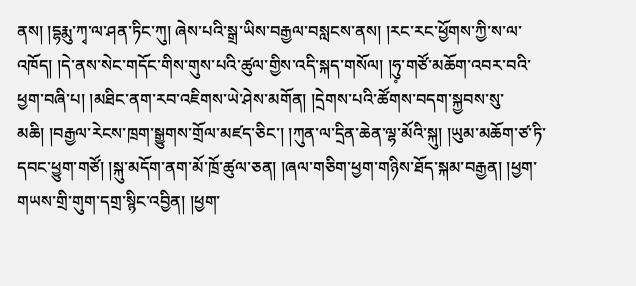ནས། །དྷརྨུ་ཀྭ་ལ་ཤན་ཏིང་ཀུ། ཞེས་པའི་སྒྲ་ཡིས་བརྒྱལ་བསླངས་ནས། །རང་རང་ཕྱོགས་ཀྱི་ས་ལ་འཁོད། །དེ་ནས་སེང་གདོང་གིས་གུས་པའི་ཚུལ་གྱིས་འདི་སྐད་གསོལ། །ཧུ༷་གཙོ་མཆོག་འབར་བའི་ཕྱག་བཞི་པ། །མཐིང་ནག་རབ་འཇིགས་ཡེ་ཤེས་མགོན། །དྲེགས་པའི་ཚོགས་བདག་སྐྱབས་སུ་མཆི། །བརྒྱལ་རེངས་ཁྲག་སྒྱུགས་གྲོལ་མཛད་ཅིང་། །ཀུན་ལ་དྲིན་ཆེན་ལྷ་མོའི་སྐུ། །ཡུམ་མཆོག་ཙ་ཏི་དབང་ཕྱུག་གཙོ། །སྐུ་མདོག་ནག་མོ་ཁྲོ་ཚུལ་ཅན། །ཞལ་གཅིག་ཕྱག་གཉིས་ཐོད་སྐམ་བརྒྱན། །ཕྱག་གཡས་གྲི་གུག་དགྲ་སྙིང་འབྱིན། །ཕྱག་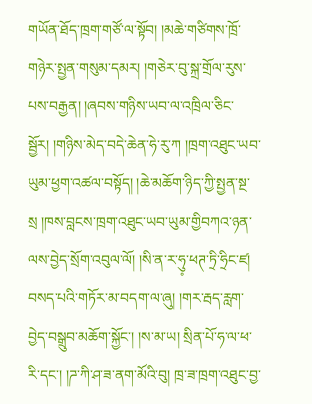གཡོན་ཐོད་ཁྲག་གཙོ་ལ་སྟོབ། །མཆེ་གཙིགས་ཁྲོ་གཉེར་སྤྱན་གསུམ་དམར། །གཅེར་བུ་སྐྲ་གྲོལ་རུས་པས་བརྒྱན། །ཞབས་གཉིས་ཡབ་ལ་འཁྲིལ་ཅིང་སྦྱོར། །གཉིས་མེད་བདེ་ཆེན་ཧེ་རུ་ཀ །ཁྲག་འཐུང་ཡབ་ཡུམ་ཕྱག་འཚལ་བསྟོད། །ཆེ་མཆོག་ཉིད་ཀྱི་སྤྱན་སྔ་སྲ །ཁས་བླངས་ཁྲག་འཐུང་ཡབ་ཡུམ་གྱིབཀའ་ཉན་ལས་བྱེད་སྲོག་འབུལ་ལོ། །སི་ན་ར་ཧུ༷་ཕཊ་ཏྲི་ཧྲིང་ཛ། བསད་པའི་གཏོར་མ་བདག་ལ་ཞུ། །གར་རྦད་རླག་བྱེད་བསྒྲུབ་མཆོག་སྐྱོང་། །ས་མ་ཡ། སྲིན་པོ་ཧ་ལ་ཕ་རི་དང་། །ཌ་ཀི་ཤ་ཟ་ནག་མོའི་བུ། ཁྲ་ཟ་ཁྲག་འཐུང་བྱ་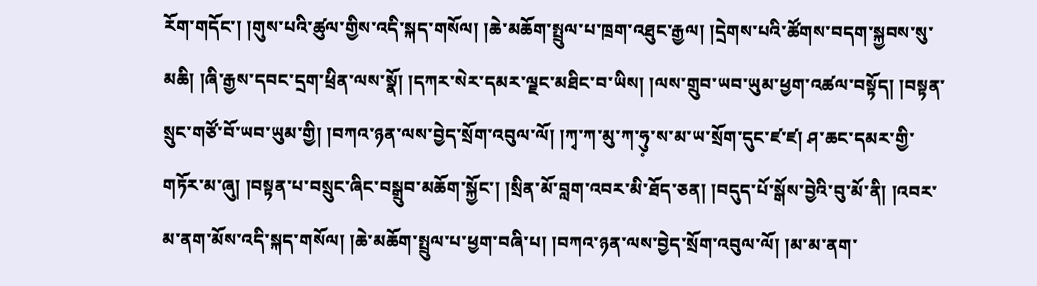རོག་གདོང་། །གུས་པའི་ཚུལ་གྱིས་འདི་སྐད་གསོལ། །ཆེ་མཆོག་སྤྲུལ་པ་ཁྲག་འཐུང་རྒྱལ། །དྲེགས་པའི་ཚོགས་བདག་སྐྱབས་སུ་མཆི། །ཞི་རྒྱས་དབང་དྲག་ཕྲིན་ལས་སྣོ། །དཀར་སེར་དམར་ལྗང་མཐིང་བ་ཡིས། །ལས་གྲུབ་ཡབ་ཡུམ་ཕྱག་འཚལ་བསྟོད། །བསྟན་སྲུང་གཙོ་བོ་ཡབ་ཡུམ་གྱི། །བཀའ་ཉན་ལས་བྱེད་སྲོག་འབུལ་ལོ། །ཀྭ་ཀ་མུ་ཀ་ཧུ༷་ས་མ་ཡ་སྲོག་དུང་ཛ་ཛ། ཤ་ཆང་དམར་གྱི་གཏོར་མ་ཞུ། །བསྟན་པ་བསྲུང་ཞིང་བསྒྲུབ་མཆོག་སྐྱོང་། །སྲིན་མོ་བླག་འབར་མི་ཐོད་ཅན། །བདུད་པོ་སྒོས་བྱེའི་བུ་མོ་ནི། །འབར་མ་ནག་མོས་འདི་སྐད་གསོལ། །ཆེ་མཆོག་སྤྲུལ་པ་ཕྱག་བཞི་པ། །བཀའ་ཉན་ལས་བྱེད་སྲོག་འབུལ་ལོ། །མ་མ་ནག་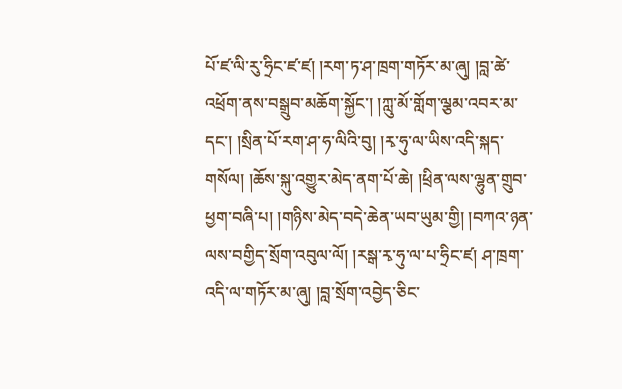པོ་ཛ་ལི་རུ་ཧྲིང་ཛ་ཛ། །རག་ཏ་ཤ་ཁྲག་གཏོར་མ་ཞུ། །བླ་ཚེ་འཕྲོག་ནས་བསྒྲུབ་མཆོག་སྐྱོང་། །ཀླུ་མོ་གློག་ལྕམ་འབར་མ་དང་། །སྲིན་པོ་རག་ཤ་ཧ་ལིའི་བུ། །རྭ་ཧུ་ལ་ཡིས་འདི་སྐད་གསོལ། །ཆོས་སྐུ་འགྱུར་མེད་ནག་པོ་ཆེ། །ཕྲིན་ལས་ལྷུན་གྲུབ་ཕྱག་བཞི་པ། །གཉིས་མེད་བདེ་ཆེན་ཡབ་ཡུམ་གྱི། །བཀའ་ཉན་ལས་བགྱིད་སྲོག་འབུལ་ལོ། །རསྒ་རྭ་ཧུ་ལ་པ་ཧྲིང་ཛ། ཤ་ཁྲག་འདི་ལ་གཏོར་མ་ཞུ། །བླ་སྲོག་འབྱེད་ཅིང་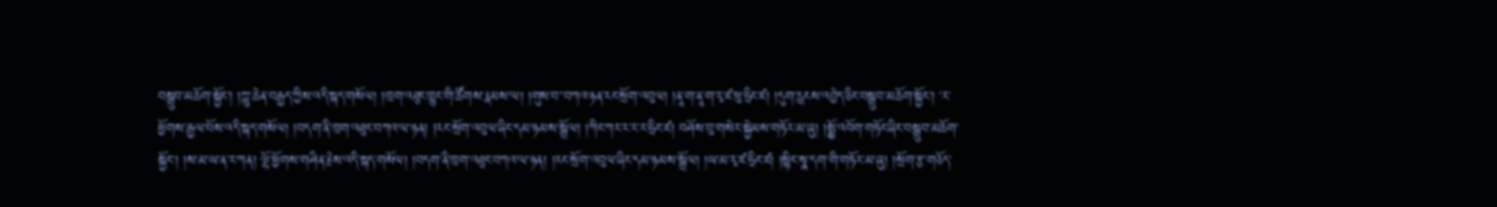བསྒྲུབ་མཆོག་སྐྱོང་། །ཀླུ་ཆེན་བརྒྱད་ཀྱིས་འདི་སྐད་གསོལ། །ཁྲག་འཐུང་ཁྱུང་གི་ཚོགས་རྣམས་ལ། །གུས་བ་་བཀའ་ཉན་རང་སྲོག་འབུལ། །ནཱ་ག་ནཱ་ག་རྭ་ཛ་ཕུ་ཧྲིང་ཛ། །དུག་རླངས་འབྱེད་ཅིང་བསྒྲུབ་མཆོག་སྐྱོང་། ་ར་ཕྱོགས་རྒྱལ་པོས་འདི་སྐད་གསོལ། །བདག་ནི་ཁྲག་འཐུང་བཀའ་ལ་ཉན། །རང་སྲོག་འབུལ་ཞིང་དམ་ཉམས་སྒྲོལ། །ཀིང་ཀར་ར་ར་ར་ཧྲིང་ཛ། བཤོས་བུ་གསེར་སྐྱེམས་གཏོར་མ་ཞུ། །སྨྱོ་འབོག་གཏོང་ཞིང་བསྒྲུབ་མཆོག་སྐྱོང་། །ས་མ་ཡ་ན་ར་ཀན། ལྷོ་ཕྱོགས་གཤིན་རྗེས་འདི་སྐད་གསོལ། །བདག་ནི་ཁྲག་འཐུང་བཀའ་ལ་ཉན། །རང་སྲོག་འབུལ་ཞིང་དམ་ཉམས་སྒྲོལ། །ཡ་མ་རྭ་ཛ་ཧྲིང་ཛ། །སྙིང་སྣ་དག་གི་གཏོར་མ་ཞུ། །སྲོག་རྩ་གཅོད་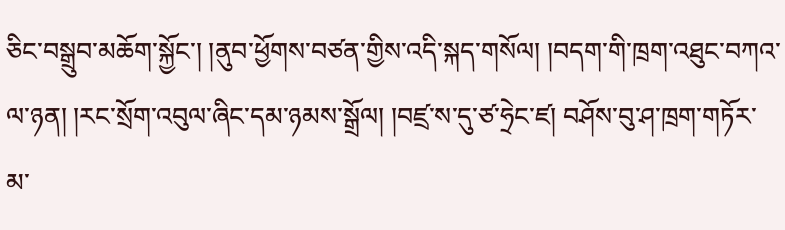ཅིང་བསྒྲུབ་མཆོག་སྐྱོང་། །ནུབ་ཕྱོགས་བཙན་གྱིས་འདི་སྐད་གསོལ། །བདག་གི་ཁྲག་འཐུང་བཀའ་ལ་ཉན། །རང་སྲོག་འབུལ་ཞིང་དམ་ཉམས་སྒྲོལ། །བཛྲ་ས་དུ་ཙ་ཧྲེང་ཛ། བཤོས་བུ་ཤ་ཁྲག་གཏོར་མ་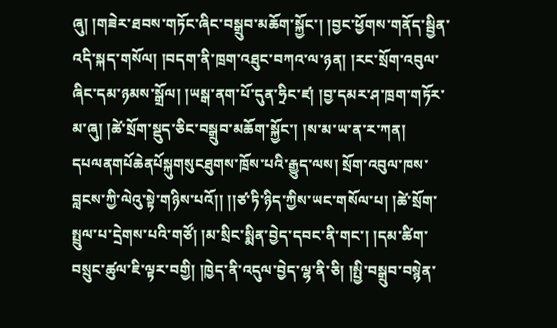ཞུ། །གཟེར་ཐབས་གཏོང་ཞིང་བསྒྲུབ་མཆོག་སྐྱོང་། །བྱང་ཕྱོགས་གནོད་སྦྱིན་འདི་སྐད་གསོལ། །བདག་ནི་ཁྲག་འཐུང་བཀའ་ལ་ཉན། །རང་སྲོག་འབུལ་ཞིང་དམ་ཉམས་སྒྲོལ། །ཡསྒ་ནག་པོ་དུན་ཧྲིང་ཛ། །བྱ་དམར་ཤ་ཁྲག་གཏོར་མ་ཞུ། །ཚེ་སྲོག་སྡུད་ཅིང་བསྒྲུབ་མཆོག་སྐྱོང་། །ས་མ་ཡ་ན་ར་ཀན། དཔལནགཔོཆེནཔོསྐུགསུངཐུགས་ཁྲོས་པའི་རྒྱུད་ལས། སྲོག་འབུལ་ཁས་བླངས་ཀྱི་ལེའུ་སྟེ་གཉིས་པའོ།། །།ཙ་ཏི་ཉིད་ཀྱིས་ཡང་གསོལ་པ། །ཚེ་སྲོག་སྤྲུལ་པ་དྲེགས་པའི་གཙོ། །མ་སྲིང་སྨིན་བྱེད་དབང་ནི་གང་། །དམ་ཚིག་བསྲུང་ཚུལ་ཇི་ལྟར་བགྱི། །ཁྱེད་ནི་འདུལ་བྱེད་ལྷ་ནི་ཅི། །སྤྱི་བསྒྲུབ་བསྙེན་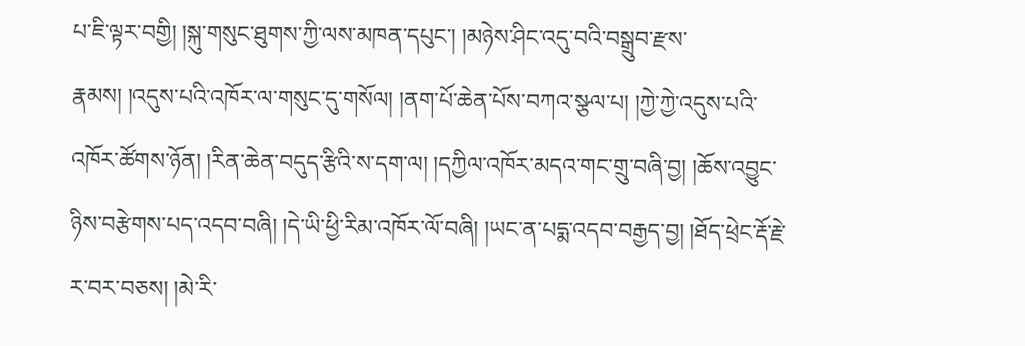པ་ཇི་ལྟར་བགྱི། །སྐུ་གསུང་ཐུགས་ཀྱི་ལས་མཁན་དཔུང་། །མཉེས་ཤིང་འདུ་བའི་བསྒྲུབ་རྫས་རྣམས། །འདུས་པའི་འཁོར་ལ་གསུང་དུ་གསོལ། །ནག་པོ་ཆེན་པོས་བཀའ་སྩལ་པ། །ཀྱེ་ཀྱེ་འདུས་པའི་འཁོར་ཚོགས་ཉོན། །རིན་ཆེན་བདུད་རྩིའི་ས་དག་ལ། །དཀྱིལ་འཁོར་མདའ་གང་གྲུ་བཞི་བྱ། །ཆོས་འབྱུང་ཉིས་བརྩེགས་པད་འདབ་བཞི། །དེ་ཡི་ཕྱི་རིམ་འཁོར་ལོ་བཞི། །ཡང་ན་པདྨ་འདབ་བརྒྱད་བྱ། །ཐོད་ཕྲེང་རྡོ་རྗེ་ར་བར་བཅས། །མེ་རི་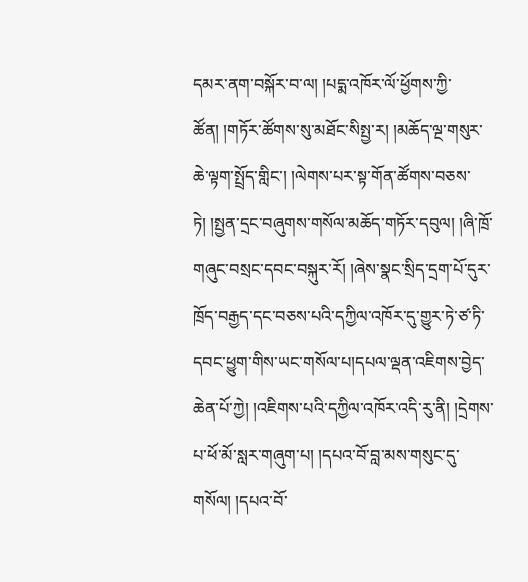དམར་ནག་བསྐོར་བ་ལ། །པདྨ་འཁོར་ལོ་ཕྱོགས་ཀྱི་ཚོན། །གཏོར་ཚོགས་སུ་མཐོང་སིསྤྱ་ར། །མཆོད་ལྔ་གསུར་ཆེ་ལྟག་སྤྲོད་གླིང་། །ལེགས་པར་སྟ་གོན་ཚོགས་བཅས་ཏེ། །སྤྱན་དྲང་བཞུགས་གསོལ་མཆོད་གཏོར་དབུལ། །ཞི་ཁྲོ་གཞུང་བསྲང་དབང་བསྐུར་རོ། །ཞེས་སྣང་སྲིད་དྲག་པོ་དུར་ཁྲོད་བརྒྱད་དང་བཅས་པའི་དཀྱིལ་འཁོར་དུ་གྱུར་ཏེ་ཙ་ཏི་དབང་ཕྱུག་གིས་ཡང་གསོལ་པ།དཔལ་ལྡན་འཇིགས་བྱེད་ཆེན་པོ་ཀྱེ། །འཇིགས་པའི་དཀྱིལ་འཁོར་འདི་རུ་ནི། །དྲེགས་པ་ཕོ་མོ་སླར་གཞུག་པ། །དཔའ་བོ་བླ་མས་གསུང་དུ་གསོལ། །དཔའ་བོ་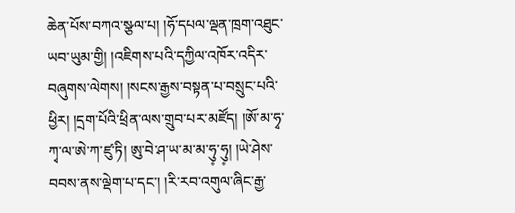ཆེན་པོས་བཀའ་སྩལ་པ། །ཧོ་དཔལ་ལྡན་ཁྲག་འཐུང་ཡབ་ཡུམ་གྱི། །འཇིགས་པའི་དཀྱིལ་འཁོར་འདིར་བཞུགས་ལེགས། །སངས་རྒྱས་བསྟན་པ་བསྲུང་པའི་ཕྱིར། །དྲག་པོའི་ཕྲིན་ལས་གྲུབ་པར་མཛོད། །ཨོ་མ་ཧྭ་ཀྭ་ལ་ཨེ་ཀ་ཛུ་ཏི། ཨུ་བེ་ཤ་ཡ་མ་མ་ཧུ༷་ཧུ༷། །ཡེ་ཤེས་བབས་ནས་ལྡེག་པ་དང་། །རི་རབ་འགུལ་ཞིང་རྒྱ་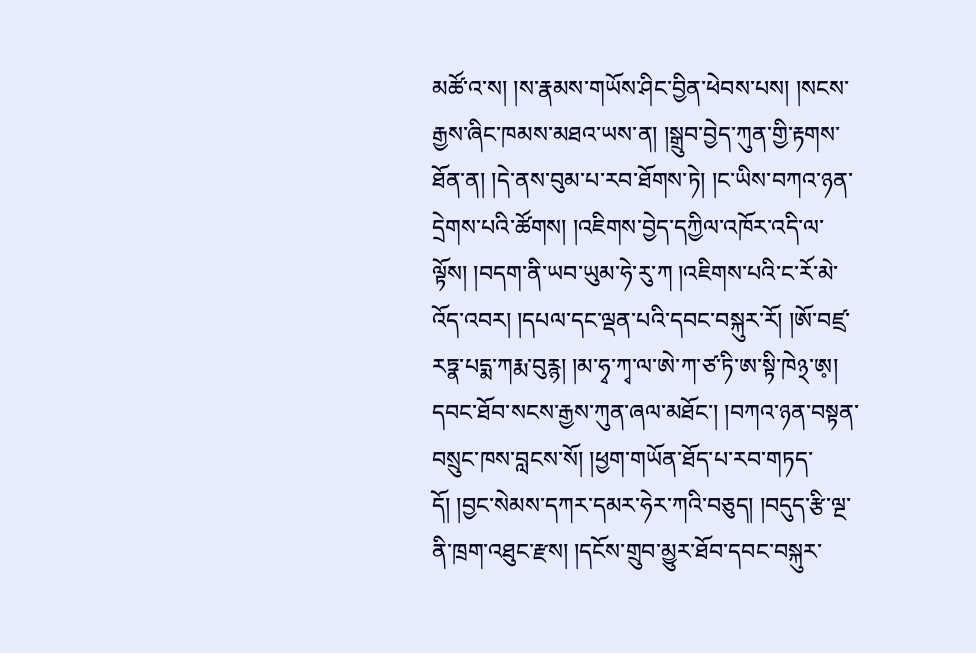མཚོ་འ་ས། །ས་རྣམས་གཡོས་ཤིང་བྱིན་ཕེབས་པས། །སངས་རྒྱས་ཞིང་ཁམས་མཐའ་ཡས་ན། །སྒྲུབ་བྱེད་ཀུན་གྱི་རྟགས་ཐོན་ན། །དེ་ནས་བུམ་པ་རབ་ཐོགས་ཏེ། །ང་ཡིས་བཀའ་ཉན་དྲེགས་པའི་ཚོགས། །འཇིགས་བྱེད་དཀྱིལ་འཁོར་འདི་ལ་ལྟོས། །བདག་ནི་ཡབ་ཡུམ་ཧེ་རུ་ཀ །འཇིགས་པའི་ང་རོ་མེ་འོད་འབར། །དཔལ་དང་ལྡན་པའི་དབང་བསྐུར་རོ། །ཨོ་བཛྲ་རཏྣ་པདྨ་ཀརྨ་བུརྙ། །མ་ཧྭ་ཀྭ་ལ་ཨེ་ཀ་ཙ་ཏི་ཨ་སྟི་ཁེ྅་ཨ༷། དབང་ཐོབ་སངས་རྒྱས་ཀུན་ཞལ་མཐོང་། །བཀའ་ཉན་བསྟན་བསྲུང་ཁས་བླངས་སོ། །ཕྱག་གཡོན་ཐོད་པ་རབ་གཏད་དོ། །བྱང་སེམས་དཀར་དམར་ཧེར་ཀའི་བཅུད། །བདུད་རྩི་ལྔ་ནི་ཁྲག་འཐུང་རྫས། །དངོས་གྲུབ་མྱུར་ཐོབ་དབང་བསྐུར་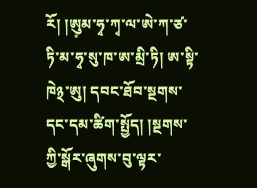རོ། །ཨུ༷མ་ཧྭ་ཀྭ་ལ་ཨེ་ཀ་ཙ་ཏི་མ་ཧྭ་སུ་ཁ་ཨ་མྲི་ཏི། ཨ་སྟི་ཁེ྅་ཨུ། དབང་ཐོབ་སྔགས་དང་དམ་ཚིག་སྤྱོད། །སྔགས་ཀྱི་སྒོར་ཞུགས་བུ་ལྟར་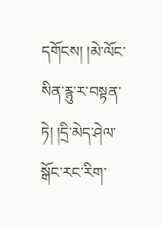དགོངས། །མེ་ལོང་སིན་རྙུ་ར་བསྟན་ཏེ། །དྲི་མེད་ཤེལ་སྒོང་རང་རིག་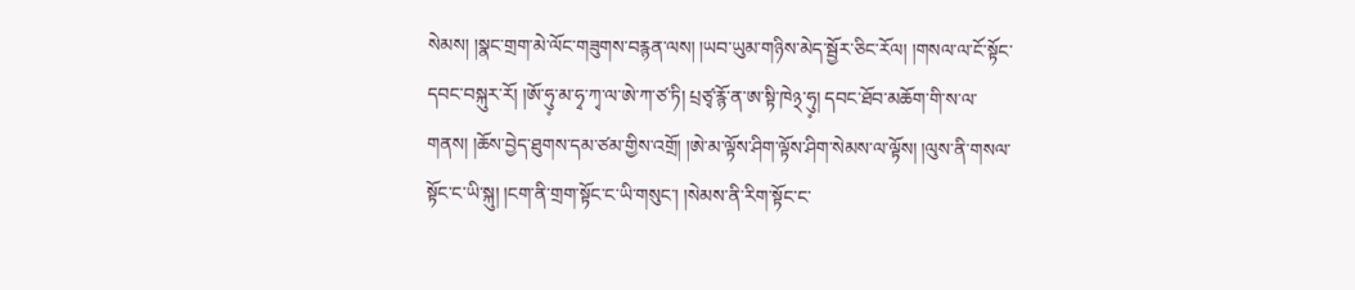སེམས། །སྣང་གྲག་མེ་ལོང་གཟུགས་བརྙན་ལས། །ཡབ་ཡུམ་གཉིས་མེད་སྦྱོར་ཅིང་རོལ། །གསལ་ལ་ངོ་སྟོང་དབང་བསྐུར་རོ། །ཨོ་ཧུ༷་མ་ཧྭ་ཀྭ་ལ་ཨེ་ཀ་ཙ་ཏི། པྲཙྭ་རྙོ་ན་ཨ་སྟི་ཁེ྅་ཧུ༷། དབང་ཐོབ་མཆོག་གི་ས་ལ་གནས། །ཆོས་བྱེད་ཐུགས་དམ་ཙམ་གྱིས་འགྲོ། །ཨེ་མ་ལྟོས་ཤིག་ལྟོས་ཤིག་སེམས་ལ་ལྟོས། །ལུས་ནི་གསལ་སྟོང་ང་ཡི་སྐུ། །ངག་ནི་གྲག་སྟོང་ང་ཡི་གསུང་། །སེམས་ནི་རིག་སྟོང་ང་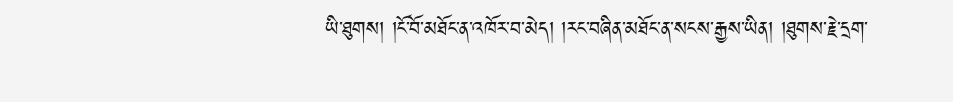ཡི་ཐུགས། །ངོ་བོ་མཐོང་ན་འཁོར་བ་མེད། །རང་བཞིན་མཐོང་ན་སངས་རྒྱས་ཡིན། །ཐུགས་རྗེ་དྲག་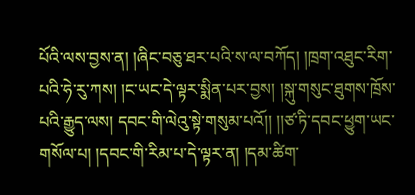པོའི་ལས་བྱས་ན། །ཞིང་བཅུ་ཐར་པའི་ས་ལ་བཀོད། །ཁྲག་འཐུང་རིག་པའི་ཧེ་རུ་ཀས། །ང་ཡང་དེ་ལྟར་སྨིན་པར་བྱས། །སྐུ་གསུང་ཐུགས་ཁྲོས་པའི་རྒྱུད་ལས། དབང་གི་ལེའུ་སྟེ་གསུམ་པའོ།། །།ཙ་ཏི་དབང་ཕྱུག་ཡང་གསོལ་པ། །དབང་གི་རིམ་པ་དེ་ལྟར་ན། །དམ་ཚིག་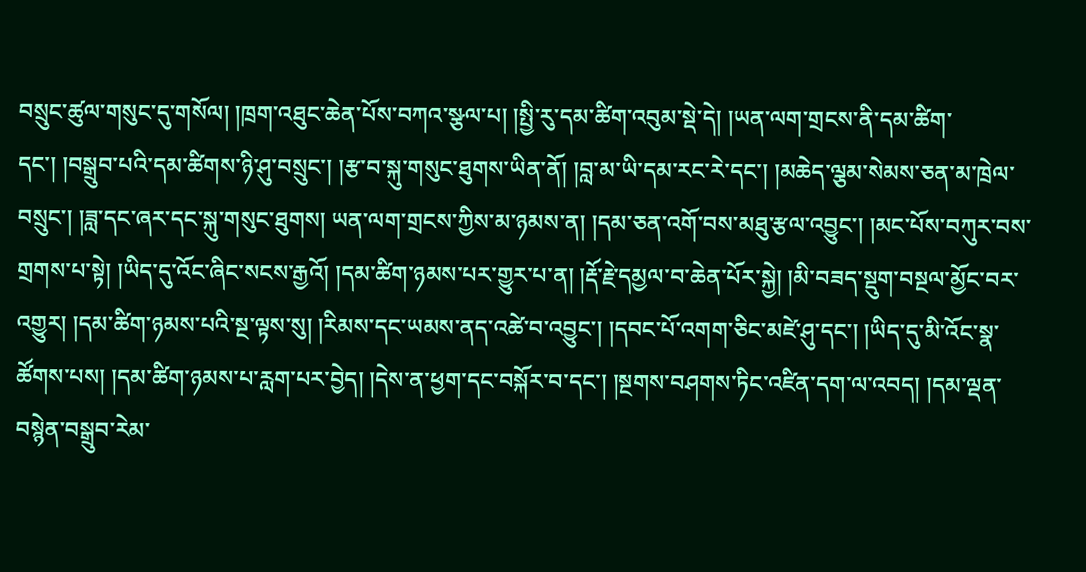བསྲུང་ཚུལ་གསུང་དུ་གསོལ། །ཁྲག་འཐུང་ཆེན་པོས་བཀའ་སྩལ་པ། །སྤྱི་རུ་དམ་ཚིག་འབུམ་སྡེ་དེ། །ཡན་ལག་གྲངས་ནི་དམ་ཚིག་དང་། །བསྒྲུབ་པའི་དམ་ཚིགས་ཉི་ཤུ་བསྲུང་། །རྩ་བ་སྐུ་གསུང་ཐུགས་ཡིན་ནོ། །བླ་མ་ཡི་དམ་རང་རེ་དང་། །མཆེད་ལྕམ་སེམས་ཅན་མ་ཁྲེལ་བསྲུང་། །ཟླ་དང་ཞར་དང་སྐུ་གསུང་ཐུགས། ཡན་ལག་གྲངས་ཀྱིས་མ་ཉམས་ན། །དམ་ཅན་འགོ་བས་མཐུ་རྩལ་འབྱུང་། །མང་པོས་བཀུར་བས་གྲགས་པ་སྟེ། །ཡིད་དུ་འོང་ཞིང་སངས་རྒྱའོ། །དམ་ཚིག་ཉམས་པར་གྱུར་པ་ན། །རྡོ་རྗེ་དམྱལ་བ་ཆེན་པོར་སྐྱེ། །མི་བཟད་སྡུག་བསྔལ་མྱོང་བར་འགྱུར། །དམ་ཚིག་ཉམས་པའི་སྔ་ལྟས་སུ། །རིམས་དང་ཡམས་ནད་འཚེ་བ་འབྱུང་། །དབང་པོ་འགག་ཅིང་མཛེ་ཤུ་དང་། །ཡིད་དུ་མི་འོང་སྣ་ཚོགས་པས། །དམ་ཚིག་ཉམས་པ་རླག་པར་བྱེད། །དེས་ན་ཕྱག་དང་བསྐོར་བ་དང་། །སྔགས་བཤགས་ཏིང་འཛིན་དག་ལ་འབད། །དམ་ལྡན་བསྙེན་བསྒྲུབ་རེམ་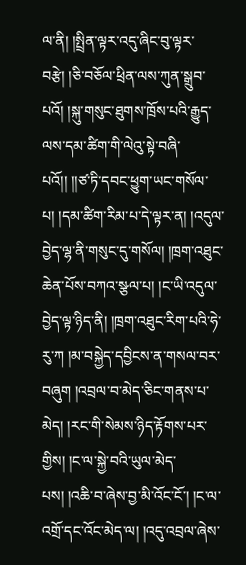ལ་ནི། །སྤྲིན་ལྟར་འདུ་ཞིང་བུ་ལྟར་བརྩེ། །ཅི་བཅོལ་ཕྲིན་ལས་ཀུན་སྒྲུབ་པའོ། །སྐུ་གསུང་ཐུགས་ཁྲོས་པའི་རྒྱུད་ལས་དམ་ཚིག་གི་ལེའུ་སྟེ་བཞི་པའོ།། །།ཙ་ཏི་དབང་ཕྱུག་ཡང་གསོལ་པ། །དམ་ཚིག་རིམ་པ་དེ་ལྟར་ན། །འདུལ་བྱེད་ལྷ་ནི་གསུང་དུ་གསོལ། །ཁྲག་འཐུང་ཆེན་པོས་བཀའ་སྩལ་པ། །ང་ཡི་འདུལ་བྱེད་ལྟ་ཉིད་ནི། །ཁྲག་འཐུང་རིག་པའི་ཧེ་རུ་ཀ །མ་བསྐྱེད་དབྱིངས་ན་གསལ་བར་བཞུག །འབྲལ་བ་མེད་ཅིང་གནས་པ་མེད། །རང་གི་སེམས་ཉིད་རྟོགས་པར་གྱིས། །ང་ལ་སྐྱེ་བའི་ཡུལ་མེད་པས། །འཆི་བ་ཞེས་བྱ་མི་འོང་ངོ་། །ང་ལ་འགྲོ་དང་འོང་མེད་ལ། །འདུ་འབྲལ་ཞེས་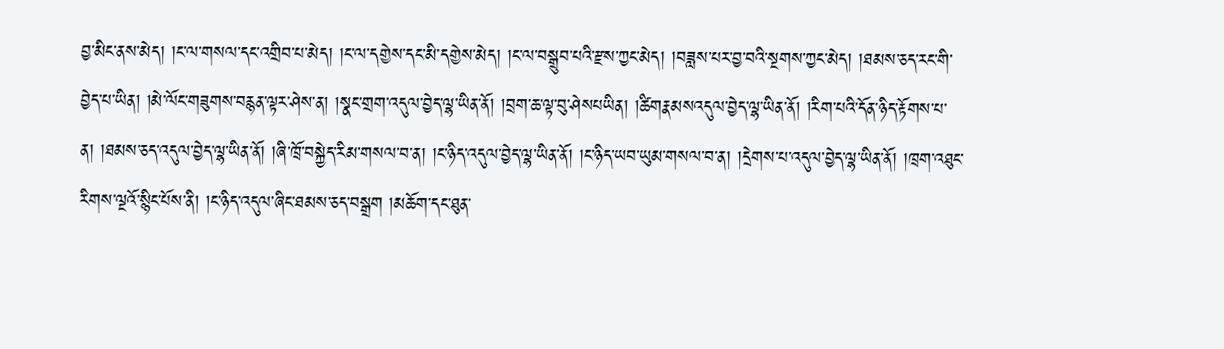བྱ་མིང་ནས་མེད། །ང་ལ་གསལ་དང་འགྲིབ་པ་མེད། །ང་ལ་དགྱེས་དང་མི་དགྱེས་མེད། །ང་ལ་བསྒྲུབ་པའི་རྫས་ཀྱང་མེད། །བཟླས་པར་བྱ་བའི་སྔགས་ཀྱང་མེད། །ཐམས་ཅད་རང་གི་བྱེད་པ་ཡིན། །མེ་ལོང་གཟུགས་བརྙན་ལྟར་ཤེས་ན། །སྣང་གྲག་འདུལ་བྱེད་ལྷ་ཡིན་ནོ། །བྲག་ཆ་ལྟ་བུ་ཤེསཔཡིན། །ཚིགརྣམསའདུལ་བྱེད་ལྷ་ཡིན་ནོ། །རིག་པའི་དོན་ཉིད་རྟོགས་པ་ན། །ཐམས་ཅད་འདུལ་བྱེད་ལྷ་ཡིན་ནོ། །ཞི་ཁྲོ་བསྐྱེད་རིམ་གསལ་བ་ན། །ང་ཉིད་འདུལ་བྱེད་ལྷ་ཡིན་ནོ། །ང་ཉིད་ཡབ་ཡུམ་གསལ་བ་ན། །དྲེགས་པ་འདུལ་བྱེད་ལྷ་ཡིན་ནོ། །ཁྲག་འཐུང་རིགས་ལྔའོ་སྙིང་པོས་ནི། །ང་ཉིད་འདུལ་ཞིང་ཐམས་ཅད་བསྒྲག །མཆོག་དང་ཐུན་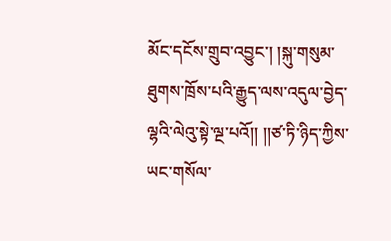མོང་དངོས་གྲུབ་འབྱུང་། །སྐུ་གསུམ་ཐུགས་ཁྲོས་པའི་རྒྱུད་ལས་འདུལ་བྱེད་ལྷའི་ལེའུ་སྟེ་ལྔ་པའོ།། །།ཙ་ཏི་ཉིད་ཀྱིས་ཡང་གསོལ་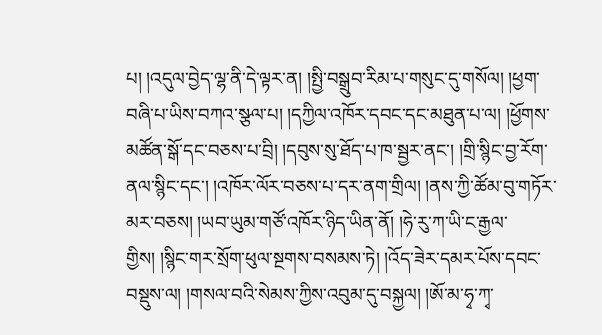པ། །འདུལ་བྱེད་ལྷ་ནི་དེ་ལྟར་ན། །སྤྱི་བསྒྲུབ་རིམ་པ་གསུང་དུ་གསོལ། །ཕྱག་བཞི་པ་ཡིས་བཀའ་སྩལ་པ། །དཀྱིལ་འཁོར་དབང་དང་མཐུན་པ་ལ། །ཕྱོགས་མཚོན་སྒོ་དང་བཅས་པ་བྲི། །དབུས་སུ་ཐོད་པ་ཁ་སྦྱར་ནང་། །གྲི་སྙིང་བྱ་རོག་ནལ་སྙིང་དང་། །འཁོར་ལོར་བཅས་པ་དར་ནག་གྲིལ། །ནས་ཀྱི་ཚོམ་བུ་གཏོར་མར་བཅས། །ཡབ་ཡུམ་གཙོ་འཁོར་ཉིད་ཡིན་ནོ། །ཧེ་རུ་ཀ་ཡི་ང་རྒྱལ་གྱིས། །སྙིང་གར་སྲོག་ཕུལ་སྔགས་བསམས་ཏེ། །འོད་ཟེར་དམར་པོས་དབང་བསྡུས་ལ། །གསལ་བའི་སེམས་ཀྱིས་འབུམ་དུ་བསྐྱལ། །ཨོ་མ་ཧྭ་ཀྭ་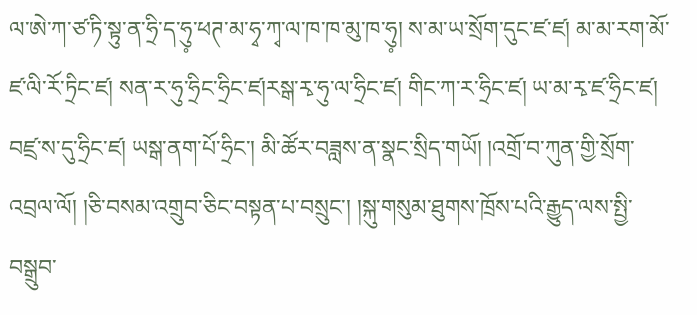ལ་ཨེ་ཀ་ཙ་ཏི་སྟུ་ན་ཧྲི་ད་ཧུ༷་ཕཊ་མ་ཧྭ་ཀྭ་ལ་ཁ་ཁ་མུ་ཁ་ཧུ༷། ས་མ་ཡ་སྲོག་དུང་ཛ་ཛ། མ་མ་རག་མོ་ཛ་ལི་རོ་ཏྲིང་ཛ། སན་ར་ཧུ་ཧྲིང་ཧྲིང་ཛ།རསྒ་རྭ་ཧུ་ལ་ཧྲིང་ཛ། གིང་ཀ་ར་ཧྲིང་ཛ། ཡ་མ་རྭ་ཛ་ཧྲིང་ཛ། བཛྲ་ས་དུ་ཧྲིང་ཛ། ཡསྒ་ནག་པོ་ཧྲིང་། མི་ཚོར་བཟླས་ན་སྣང་སྲིད་གཡོ། །འགྲོ་བ་ཀུན་གྱི་སྲོག་འབྲལ་ལོ། །ཅི་བསམ་འགྲུབ་ཅིང་བསྟན་པ་བསྲུང་། །སྐུ་གསུམ་ཐུགས་ཁྲོས་པའི་རྒྱུད་ལས་སྤྱི་བསྒྲུབ་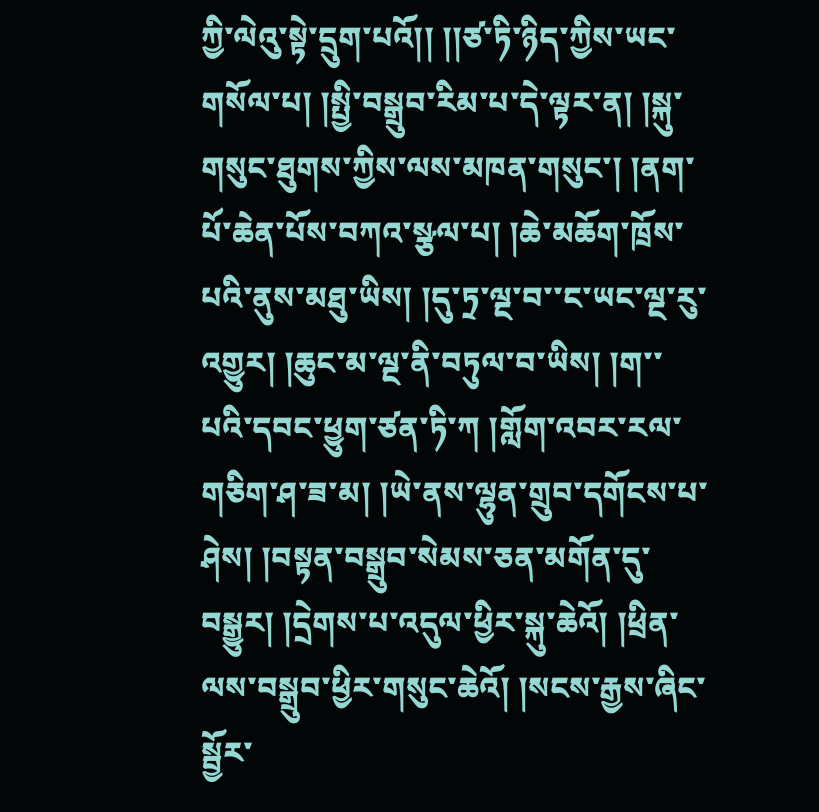ཀྱི་ལེའུ་སྟེ་དྲུག་པའོ།། །།ཙ་ཏི་ཉིད་ཀྱིས་ཡང་གསོལ་པ། །སྤྱི་བསྒྲུབ་རིམ་པ་དེ་ལྟར་ན། །སྐུ་གསུང་ཐུགས་ཀྱིས་ལས་མཁན་གསུང་། །ནག་པོ་ཆེན་པོས་བཀའ་སྩལ་པ། །ཆེ་མཆོག་ཁྲོས་པའི་ནུས་མཐུ་ཡིས། །དུ་ཏྲ་ལྔ་བ་་ང་ཡང་ལྔ་རུ་འགྱུར། །ཆུང་མ་ལྔ་ནི་བཏུལ་བ་ཡིས། །ག་་པའི་དབང་ཕྱུག་ཙན་ཏི་ཀ །གློག་འབར་རལ་གཅིག་ཤ་ཟ་མ། །ཡེ་ནས་ལྷུན་གྲུབ་དགོངས་པ་ཤེས། །བསྟན་བསྒྲུབ་སེམས་ཅན་མགོན་དུ་བསྒྱུར། །དྲེགས་པ་འདུལ་ཕྱིར་སྐུ་ཆེའོ། །ཕྲིན་ལས་བསྒྲུབ་ཕྱིར་གསུང་ཆེའོ། །སངས་རྒྱས་ཞིང་སྦྱོར་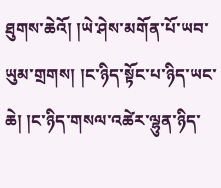ཐུགས་ཆེའོ། །ཡེ་ཤེས་མགོན་པོ་ཡབ་ཡུམ་གྲགས། །ང་ཉིད་སྟོང་པ་ཉིད་ཡང་ཆེ། །ང་ཉིད་གསལ་འཚེར་ལྷུན་ཉིད་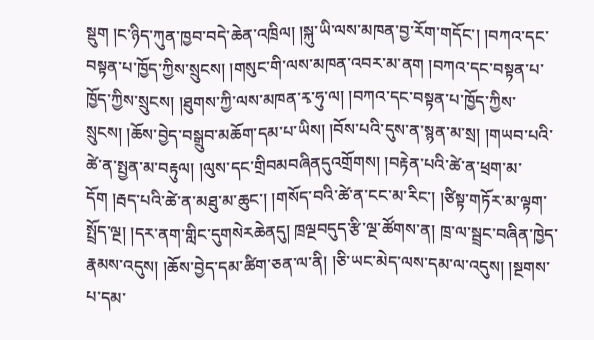སྡུག །ང་ཉིད་ཀུན་ཁྱབ་བདེ་ཆེན་འཁྲིལ། །སྐུ་ཡི་ལས་མཁན་བྱ་རོག་གདོང་། །བཀའ་དང་བསྟན་པ་ཁྱོད་ཀྱིས་སྲུངས། །གསུང་གི་ལས་མཁན་འབར་མ་ནག །བཀའ་དང་བསྟན་པ་ཁྱོད་ཀྱིས་སྲུངས། །ཐུགས་ཀྱི་ལས་མཁན་རྭ་ཧུ་ལ། །བཀའ་དང་བསྟན་པ་ཁྱོད་ཀྱིས་སྲུངས། །ཆོས་བྱེད་བསྒྲུབ་མཆོག་དམ་པ་ཡིས། །བོས་པའི་དུས་ན་སྙན་མ་སྲ། །གཡབ་པའི་ཚེ་ན་སྤྱན་མ་བརྟུལ། །ལུས་དང་གྲིབམབཞིནདུའགྲོགས། །བརྟེན་པའི་ཚེ་ན་ཕྲག་མ་དོག །རྦད་པའི་ཚེ་ན་མཐུ་མ་ཆུང་། །གསོད་བའི་ཚེ་ན་ངང་མ་རིང་། །ཙིསྟ་གཏོར་མ་ལྟག་སྤྲོད་ལྔ། །དར་ནག་གླིང་དུགསེརཆེནདུ། ཁྲལྔབདུད་རྩི་ལྔ་ཚོགས་ན། ཁྲ་ལ་སྦྲང་བཞིན་ཁྱེད་རྣམས་འདུས། །ཆོས་བྱེད་དམ་ཚིག་ཅན་ལ་ནི། །ཅི་ཡང་མེད་ལས་དམ་ལ་འདུས། །སྔགས་པ་དམ་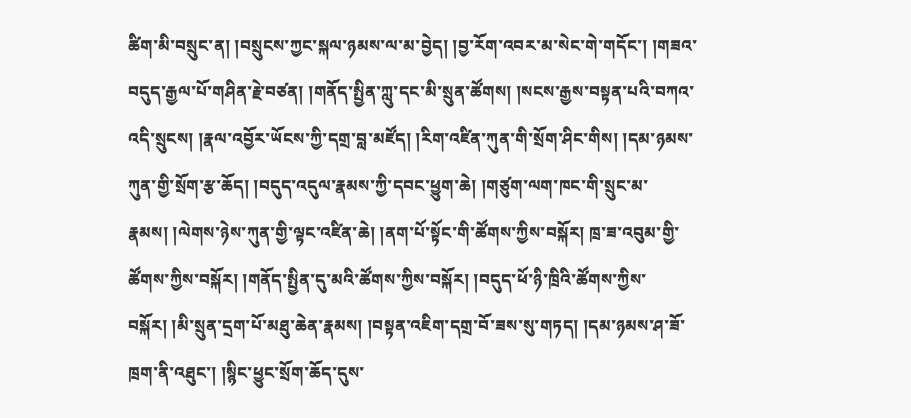ཚིག་མི་བསྲུང་ན། །བསྲུངས་ཀྱང་སྐལ་ཉམས་ལ་མ་བྱེད། །བྱ་རོག་འབར་མ་སེང་གེ་གདོང་། །གཟའ་བདུད་རྒྱལ་པོ་གཤིན་རྗེ་བཙན། །གནོད་སྤྱིན་ཀླུ་དང་མི་སྲུན་ཚོགས། །སངས་རྒྱས་བསྟན་པའི་བཀའ་འདི་སྲུངས། །རྣལ་འབྱོར་ཡོངས་ཀྱི་དགྲ་བླ་མཛོད། །རིག་འཛིན་ཀུན་གི་སྲོག་ཤིང་གིས། །དམ་ཉམས་ཀུན་གྱི་སྲོག་རྩ་ཆོད། །བདུད་འདུལ་རྣམས་ཀྱི་དབང་ཕྱུག་ཆེ། །གཙུག་ལག་ཁང་གི་སྲུང་མ་རྣམས། །ལེགས་ཉེས་ཀུན་གྱི་ལྟང་འཛིན་ཆེ། །ནག་པོ་སྟོང་གི་ཚོགས་ཀྱིས་བསྐོར། ཁྲ་ཟ་འབུམ་གྱི་ཚོགས་ཀྱིས་བསྐོར། །གནོད་སྤྱིན་དུ་མའི་ཚོགས་ཀྱིས་བསྐོར། །བདུད་ཕོ་ཉི་ཁྲིའི་ཚོགས་ཀྱིས་བསྐོར། །མི་སྲུན་དྲག་པོ་མཐུ་ཆེན་རྣམས། །བསྟན་འཇིག་དགྲ་བོ་ཟས་སུ་གཏད། །དམ་ཉམས་ཤ་ཟོ་ཁྲག་ནི་འཐུང་། །སྙིང་ཕྱུང་སྲོག་ཆོད་དུས་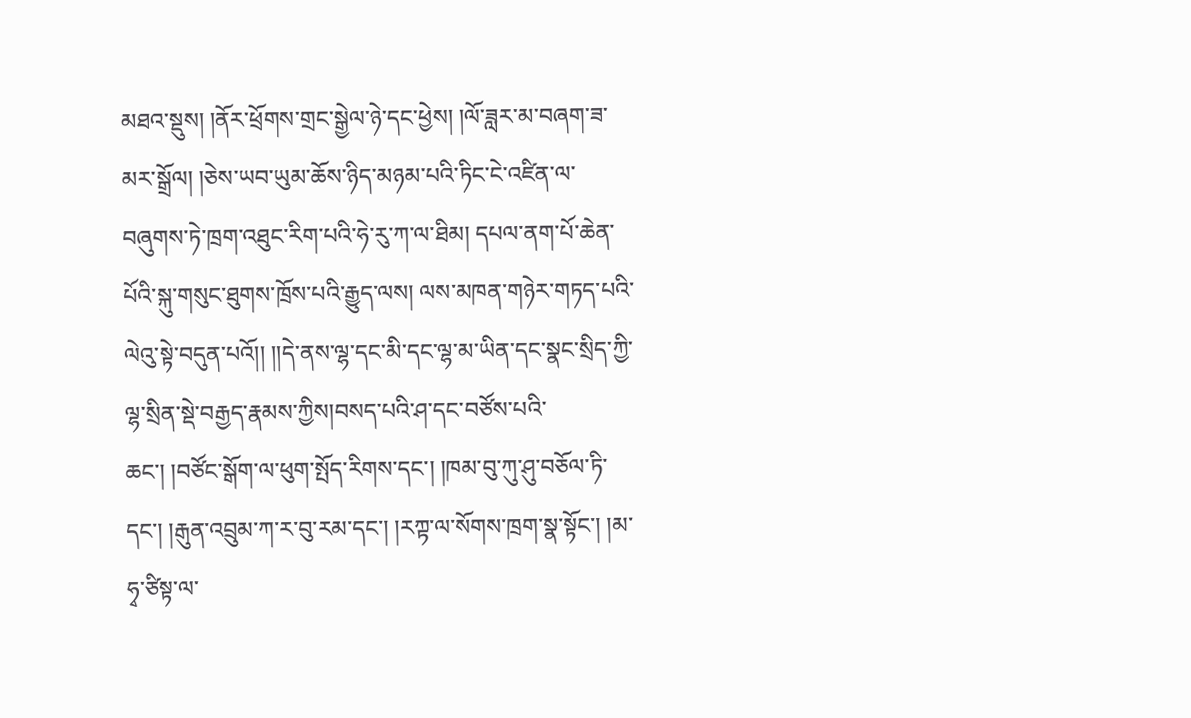མཐའ་སྡུས། །ནོར་ཕྲོགས་གྲང་སྒྱེལ་ཉེ་དང་ཕྱེས། །ལོ་ཟླར་མ་བཞག་ཟ་མར་སྒྲོལ། །ཅེས་ཡབ་ཡུམ་ཆོས་ཉིད་མཉམ་པའི་ཏིང་ངེ་འཛིན་ལ་བཞུགས་ཏེ་ཁྲག་འཐུང་རིག་པའི་ཧེ་རུ་ཀ་ལ་ཐིམ། དཔལ་ནག་པོ་ཆེན་པོའི་སྐུ་གསུང་ཐུགས་ཁྲོས་པའི་རྒྱུད་ལས། ལས་མཁན་གཉེར་གཏད་པའི་ལེའུ་སྟེ་བདུན་པའོ།། །།དེ་ནས་ལྷ་དང་མི་དང་ལྷ་མ་ཡིན་དང་སྣང་སྲིད་ཀྱི་ལྷ་སྲིན་སྡེ་བརྒྱད་རྣམས་ཀྱིས།བསད་པའི་ཤ་དང་བཙོས་པའི་ཆང་། །བཙོང་སྒོག་ལ་ཕུག་སྤོད་རིགས་དང་། །ཁམ་བུ་ཀུ་ཤུ་བཅོལ་ཏི་དང་། །རྒུན་འབྲུམ་ཀ་ར་བུ་རམ་དང་། །རཀྟ་ལ་སོགས་ཁྲག་སྣ་སྟོང་། །མ་ཧྭ་ཙིསྟ་ལ་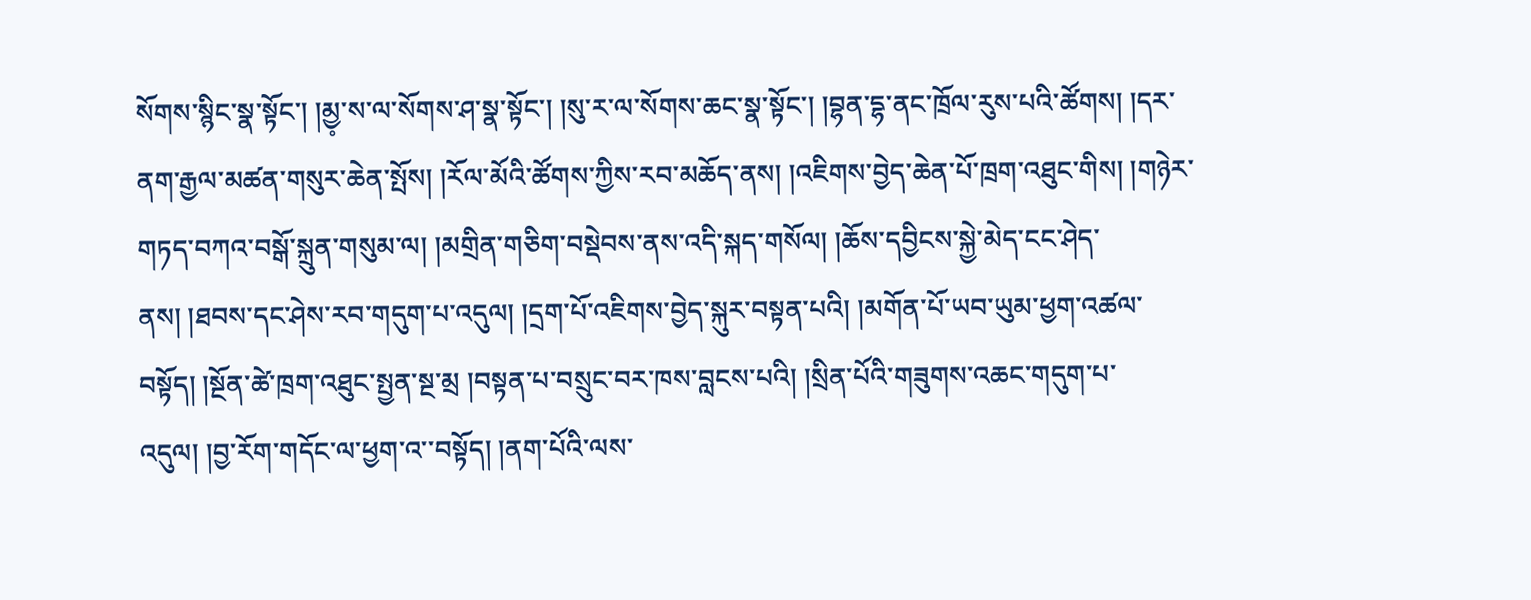སོགས་སྙིང་སྣ་སྟོང་། །མྱ༷་ས་ལ་སོགས་ཤ་སྣ་སྟོང་། །སུ་ར་ལ་སོགས་ཆང་སྣ་སྟོང་། །བྷན་དྷ་ནང་ཁྲོལ་རུས་པའི་ཚོགས། །དར་ནག་རྒྱལ་མཚན་གསུར་ཆེན་སྤོས། །རོལ་མོའི་ཚོགས་ཀྱིས་རབ་མཆོད་ནས། །འཇིགས་བྱེད་ཆེན་པོ་ཁྲག་འཐུང་གིས། །གཉེར་གཏད་བཀའ་བསྒོ་སྐྲུན་གསུམ་ལ། །མགྲིན་གཅིག་བསྡེབས་ནས་འདི་སྐད་གསོལ། །ཆོས་དབྱིངས་སྐྱེ་མེད་ངང་ཤེད་ནས། །ཐབས་དང་ཤེས་རབ་གདུག་པ་འདུལ། །དྲག་པོ་འཇིགས་བྱེད་སྐུར་བསྟན་པའི། །མགོན་པོ་ཡབ་ཡུམ་ཕྱག་འཚལ་བསྟོད། །སྔོན་ཚེ་ཁྲག་འཐུང་སྤྱན་སྔ་མྲ །བསྟན་པ་བསྲུང་བར་ཁས་བླངས་པའི། །སྲིན་པོའི་གཟུགས་འཆང་གདུག་པ་འདུལ། །བྱ་རོག་གདོང་ལ་ཕྱག་འ་་བསྟོད། །ནག་པོའི་ལས་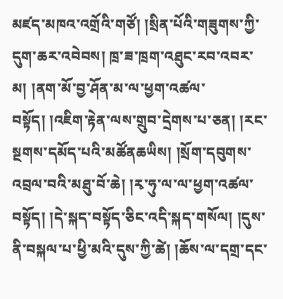མཛད་མཁའ་འགྲོའི་གཙོ། །སྲིན་པོའི་གཟུགས་ཀྱི་དུག་ཆར་འབེབས། ཁྲ་ཟ་ཁྲག་འཐུང་རབ་འབར་མ། །ནག་མོ་བྱ་ཤོན་མ་ལ་ཕྱག་འཚལ་བསྟོད། །འཇིག་རྟེན་ལས་གྲུབ་དྲེགས་པ་ཅན། །རང་སྔགས་དམོད་པའི་མཚོནཆཡིས། །སྲོག་དབུགས་འབྲལ་བའི་མཐུ་བོ་ཆེ། །རྭ་ཧུ་ལ་ལ་ཕྱག་འཚལ་བསྟོད། །དེ་སྐད་བསྟོད་ཅིང་འདི་སྐད་གསོལ། །དུས་ནི་བསྐལ་པ་ཕྱི་མའི་དུས་ཀྱི་ཚེ། །ཆོས་ལ་དགྲ་དང་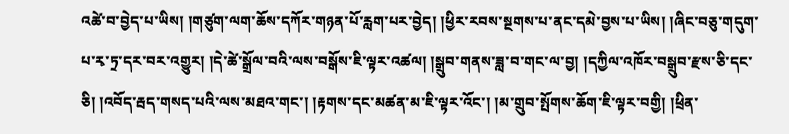འཚེ་བ་བྱེད་པ་ཡིས། །གཙུག་ལག་ཆོས་དཀོར་གཉན་པོ་རླག་པར་བྱེད། །ཕྱིར་རབས་སྔགས་པ་ནང་དམེ་བྱས་པ་ཡིས། །ཞིང་བཅུ་གདུག་པ་རྭ་ཏྲ་དར་བར་འགྱུར། །དེ་ཚེ་སྒྲོལ་བའི་ལས་བསྒོས་ཇི་ལྟར་འཚལ། །སྒྲུབ་གནས་ཟླ་བ་གང་ལ་བྱ། །དཀྱིལ་འཁོར་བསྒྲུབ་རྫས་ཅི་དང་ཅི། །འབོད་རྦད་གསད་པའི་ལས་མཐའ་གང་། །རྟགས་དང་མཚན་མ་ཇི་ལྟར་འོང་། །མ་གྲུབ་སྤོགས་ཆོག་ཇི་ལྟར་བགྱི། །ཕྲིན་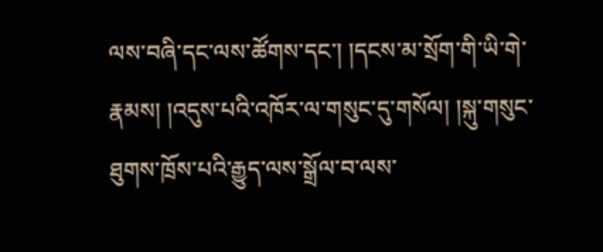ལས་བཞི་དང་ལས་ཚོགས་དང་། །དངས་མ་སྲོག་གི་ཡི་གེ་རྣམས། །འདུས་པའི་འཁོར་ལ་གསུང་དུ་གསོལ། །སྐུ་གསུང་ཐུགས་ཁྲོས་པའི་རྒྱུད་ལས་སྒྲོལ་བ་ལས་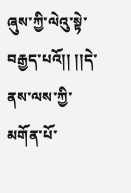ཞུས་ཀྱི་ལེའུ་སྟེ་བརྒྱད་པའོ།། །།དེ་ནས་ལས་ཀྱི་མགོན་པོ་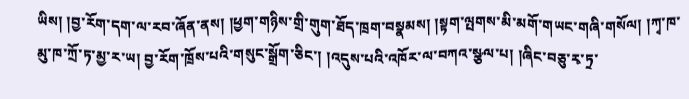ཡིས། །བྱ་རོག་དག་ལ་རབ་ཞོན་ནས། །ཕྱག་གཉིས་གྲི་གུག་ཐོད་ཁྲག་བསྣམས། །སྟག་ལྤགས་མི་མགོ་གཡང་གཞི་གསོལ། །ཀྭ་ཁ་མུ་ཁ་ཀྲོ་ཏ་མྱ་ར་ཡ། བྱ་རོག་ཁྲོས་པའི་གསུང་སྒྲོག་ཅིང་། །འདུས་པའི་འཁོར་ལ་བཀའ་སྩལ་པ། །ཞིང་བཅུ་རྭ་ཏྲ་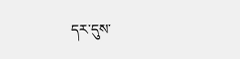དར་དུས་